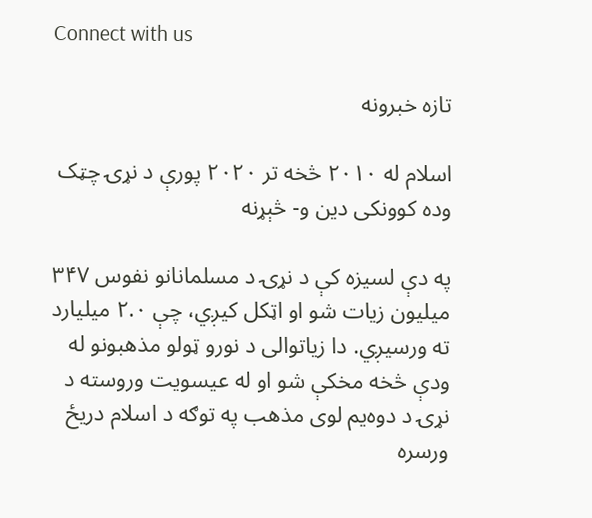Connect with us

تازه خبرونه

اسلام له ۲۰۱۰ څخه تر ۲۰۲۰ پورې د نړۍ چټک وده کوونکی دین و- څېړنه

په دې لسیزه کې د نړۍ د مسلمانانو نفوس ۳۴۷ میلیون زیات شو او اټکل کیږي، چې ۲.۰ میلیارد ته ورسیږي. دا زیاتوالی د نورو ټولو مذهبونو له ودې څخه مخکې شو او له عیسویت وروسته د نړۍ د دوه‌یم لوی مذهب په توګه د اسلام دریځ ورسره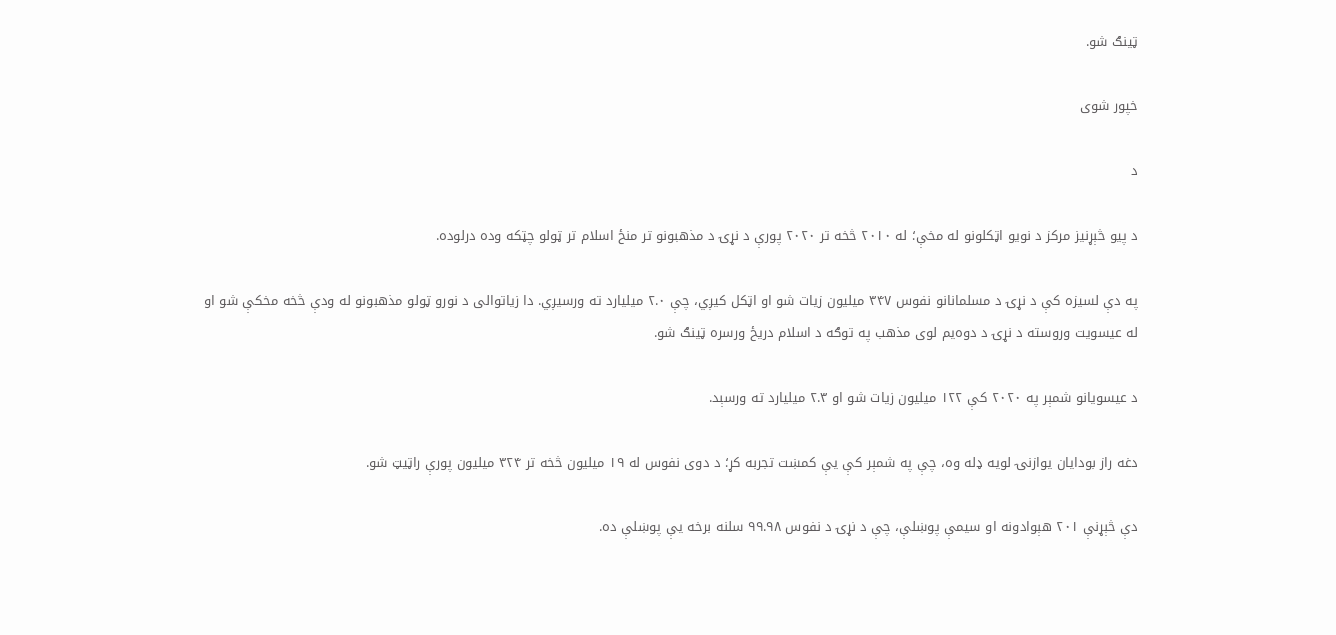ټینګ شو.

خپور شوی

د

د پیو څېړنیز مرکز د نویو اټکلونو له مخې؛ له ۲۰۱۰ څخه تر ۲۰۲۰ پورې د نړۍ د مذهبونو تر منځ اسلام تر ټولو چټکه وده درلوده.

په دې لسیزه کې د نړۍ د مسلمانانو نفوس ۳۴۷ میلیون زیات شو او اټکل کیږي، چې ۲.۰ میلیارد ته ورسیږي. دا زیاتوالی د نورو ټولو مذهبونو له ودې څخه مخکې شو او له عیسویت وروسته د نړۍ د دوه‌یم لوی مذهب په توګه د اسلام دریځ ورسره ټینګ شو.

د عیسویانو شمېر په ۲۰۲۰ کې ۱۲۲ میلیون زیات شو او ۲.۳ میلیارد ته ورسېد.

دغه راز بودایان یوازنۍ لویه ډله وه، چې په شمېر کې یې کمښت تجربه کړ؛ د دوی نفوس له ۱۹ میلیون څخه تر ۳۲۴ میلیون پورې راټیټ شو.

دې څېړنې ۲۰۱ هېوادونه او سیمې پوښلې، چې د نړۍ د نفوس ۹۹.۹۸ سلنه برخه یې پوښلې ده.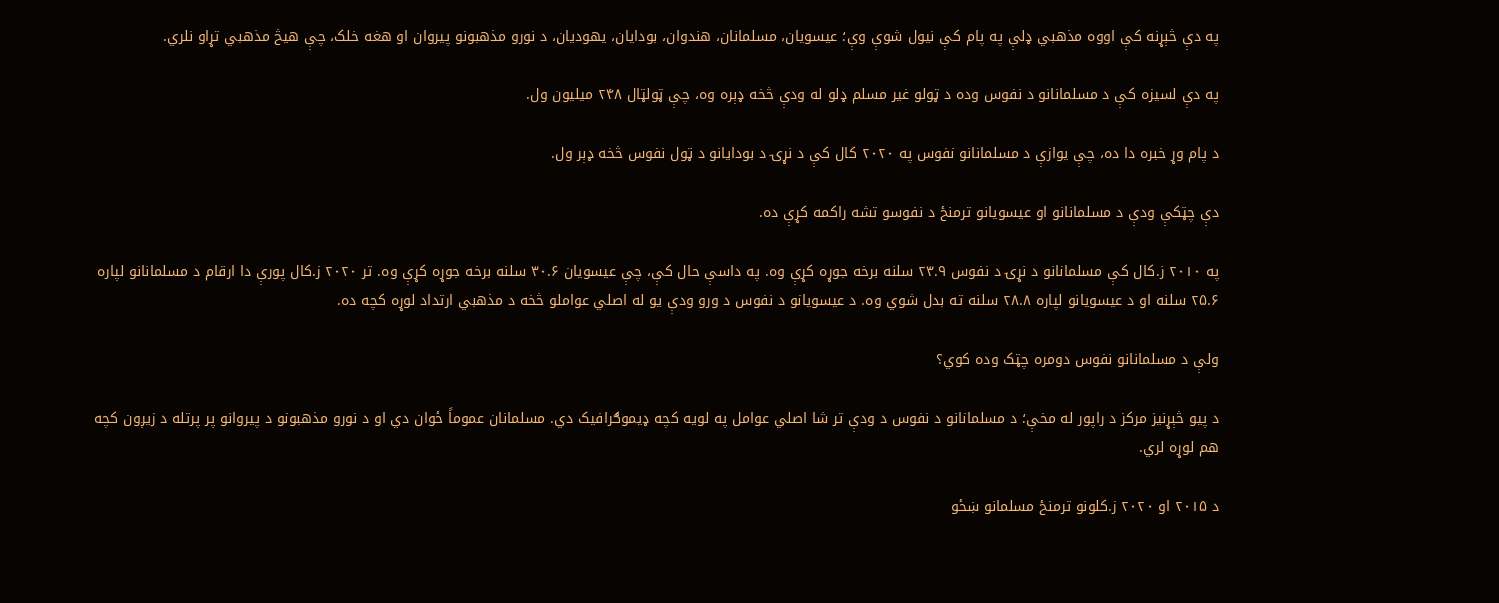په دې څېړنه کې اووه مذهبي ډلې په پام کې نیول شوې وې؛ عیسویان، مسلمانان، هندوان، بودایان، یهودیان، د نورو مذهبونو پیروان او هغه خلک، چې هیڅ مذهبي تړاو نلري.

په دې لسیزه کې د مسلمانانو د نفوس وده د ټولو غیر مسلم ډلو له ودې څخه ډېره وه، چې ټولټال ۲۴۸ میلیون ول.

د پام وړ خبره دا ده، چې یوازې د مسلمانانو نفوس په ۲۰۲۰ کال کې د نړۍ د بودایانو د ټول نفوس څخه ډېر ول.

دې چټکې ودې د مسلمانانو او عیسویانو ترمنځ د نفوسو تشه راکمه کړې ده.

په ۲۰۱۰ ز.کال کې مسلمانانو د نړۍ د نفوس ۲۳.۹ سلنه برخه جوړه کړې وه. په داسې حال کې، چې عیسویان ۳۰.۶ سلنه برخه جوړه کړې وه. تر ۲۰۲۰ ز.کال پورې دا ارقام د مسلمانانو لپاره ۲۵.۶ سلنه او د عیسویانو لپاره ۲۸.۸ سلنه ته بدل شوي وه. د عیسویانو د نفوس د ورو ودې یو له اصلي عواملو څخه د مذهبي ارتداد لوړه کچه ده.

ولې د مسلمانانو نفوس دومره چټک وده کوي؟

د پیو څېړنیز مرکز د راپور له مخې؛ د مسلمانانو د نفوس د ودې تر شا اصلي عوامل په لویه کچه ډیموګرافیک دي. مسلمانان عموماً ځوان دي او د نورو مذهبونو د پیروانو پر پرتله د زیږون کچه هم لوړه لري.

د ۲۰۱۵ او ۲۰۲۰ ز.کلونو ترمنځ مسلمانو ښځو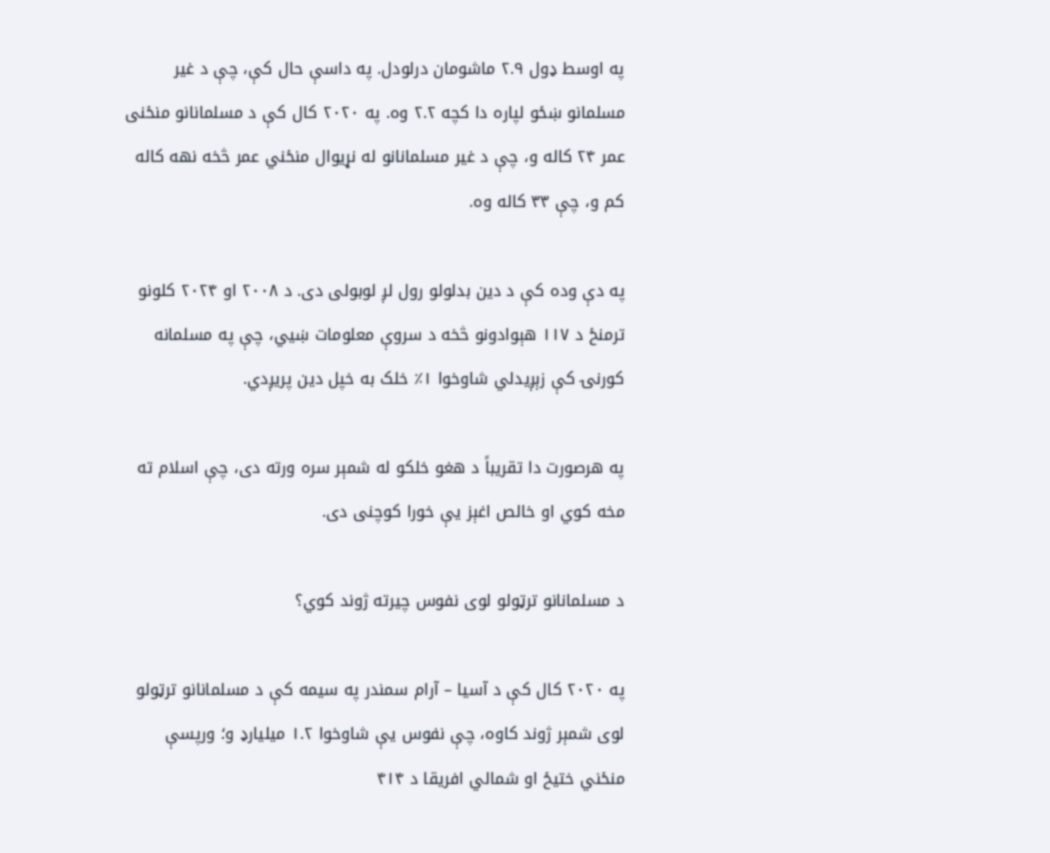په اوسط ډول ۲.۹ ماشومان درلودل. په داسې حال کې، چې د غیر مسلمانو ښځو لپاره دا کچه ۲.۲ وه. په ۲۰۲۰ کال کې د مسلمانانو منځنی عمر ۲۴ کاله و، چې د غیر مسلمانانو له نړیوال منځني عمر څخه نهه کاله کم و، چې ۳۳ کاله وه.

په دې وده کې د دین بدلولو رول لږ لوبولی دی. د ۲۰۰۸ او ۲۰۲۴ کلونو ترمنځ د ۱۱۷ هېوادونو څخه د سروې معلومات ښیي، چې په مسلمانه کورنۍ کې زېږیدلي شاوخوا ۱٪ خلک به خپل دین پریږدي.

په هرصورت دا تقریباً د هغو خلکو له شمېر سره ورته دی، چې اسلام ته مخه کوي او خالص اغېز یې خورا کوچنی دی.

د مسلمانانو ترټولو لوی نفوس چیرته ژوند کوي؟

په ۲۰۲۰ کال کې د آسیا – آرام سمندر په سیمه کې د مسلمانانو ترټولو لوی شمېر ژوند کاوه، چې نفوس یې شاوخوا ۱.۲ میلیارډ و؛ ورپسې منځني ختیځ او شمالي افریقا د ۴۱۴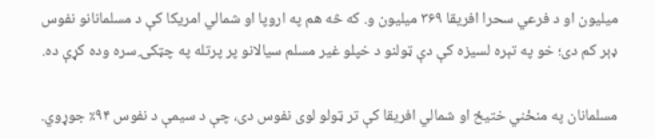میلیون او د فرعي سحرا افریقا ۳۶۹ میلیون و. که څه هم په اروپا او شمالي امریکا کې د مسلمانانو نفوس ډېر کم دی؛ خو په تېره لسیزه کې دې ټولنو د خپلو غیر مسلم سیالانو پر پرتله په چټکۍ سره وده کړې ده.

مسلمانان په منځني ختیځ او شمالي افریقا کې تر ټولو لوی نفوس دی، چې د سیمې د نفوس ۹۴٪ جوړوي.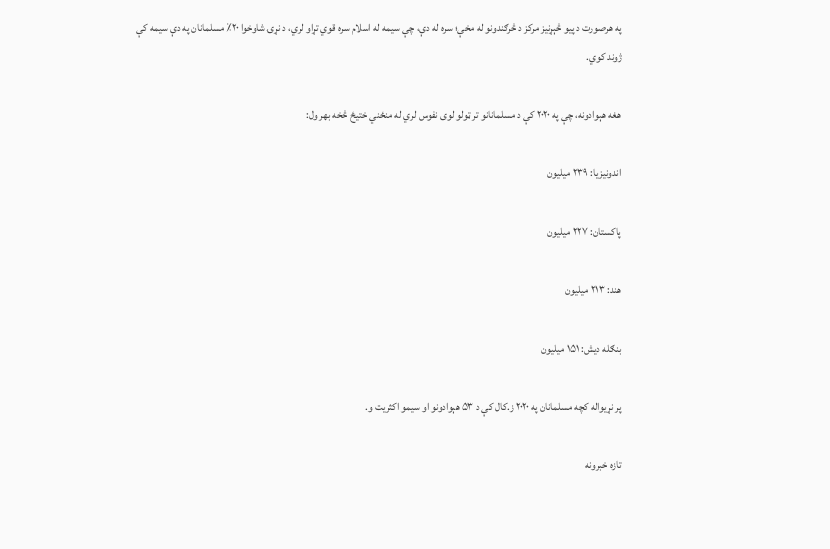په هرصورت د پیو څېړنیز مرکز د څرګندونو له مخې؛ سره له دې، چې سیمه له اسلام سره قوي تړاو لري، د نړۍ شاوخوا ۲۰٪ مسلمانان په دې سیمه کې ژوند کوي.

هغه هېوادونه، چې په ۲۰۲۰ کې د مسلمانانو تر ټولو لوی نفوس لري له منځني ختیځ څخه بهر ول:

اندونیزیا: ۲۳۹ میلیون

پاکستان: ۲۲۷ میلیون

هند: ۲۱۳ میلیون

بنګله دیش: ۱۵۱ میلیون

پر نړیواله کچه مسلمانان په ۲۰۲۰ ز.کال کې د ۵۳ هېوادونو او سیمو اکثریت و.

تازه خبرونه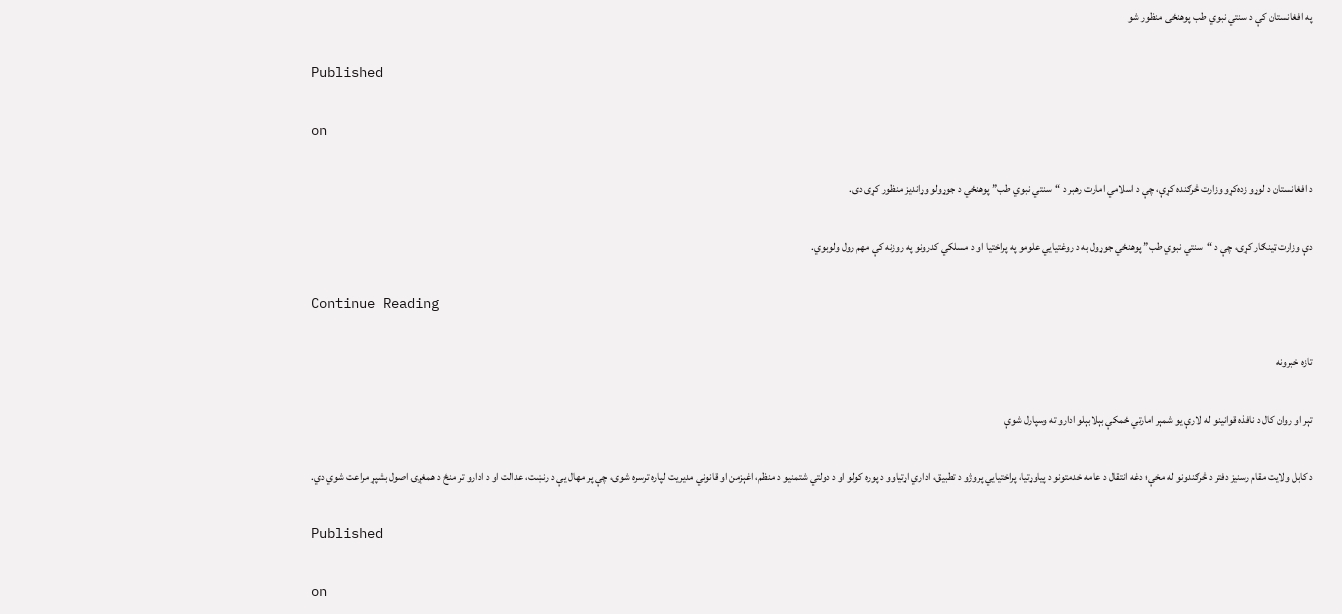په افغانستان کې د سنتي نبوي طب پوهنځی منظور شو

Published

on

د افغانستان د لوړو زده‌کړو وزارت څرګنده کړې، چې د اسلامي امارت رهبر د “سنتي نبوي طب” پوهنځي د جوړولو وړاندیز منظور کړی دی.

دې وزارت ټینګار کړی، چې د “سنتي نبوي طب” پوهنځي جوړول به د روغتیايي علومو په پراختیا او د مسلکي کدرونو په روزنه کې مهم رول ولوبوي.

Continue Reading

تازه خبرونه

تېر او روان کال د نافذه قوانینو له لارې یو شمېر امارتي ځمکې بېلابېلو ادارو ته وسپارل شوې

د کابل ولایت مقام رسنیز دفتر د څرګندونو له مخې؛ دغه انتقال د عامه خدمتونو د پیاوړتیا، پراختیايي پروژو د تطبیق، اداري اړتیاوو د پوره کولو او د دولتي شتمنیو د منظم، اغېزمن او قانوني مدیریت لپاره ترسره شوی، چې پر مهال یې د رنښت، عدالت او د ادارو تر منځ د همغږۍ اصول بشپړ مراعت شوي دي.

Published

on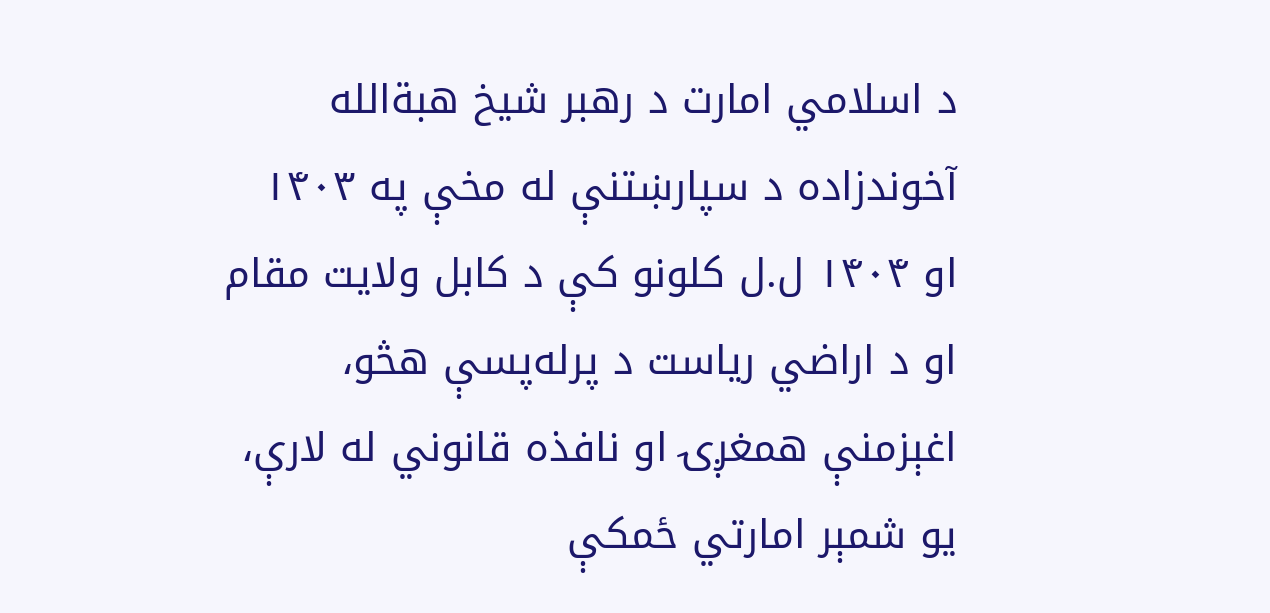د اسلامي امارت د رهبر شيخ هبة‌الله آخوندزاده د سپارښتنې له مخې په ۱۴۰۳ او ۱۴۰۴ ل.ل کلونو کې د کابل ولايت مقام او د اراضي ریاست د پرله‌پسې هڅو، اغېزمنې همغږۍ او نافذه قانوني له لارې، یو شمېر امارتي ځمکې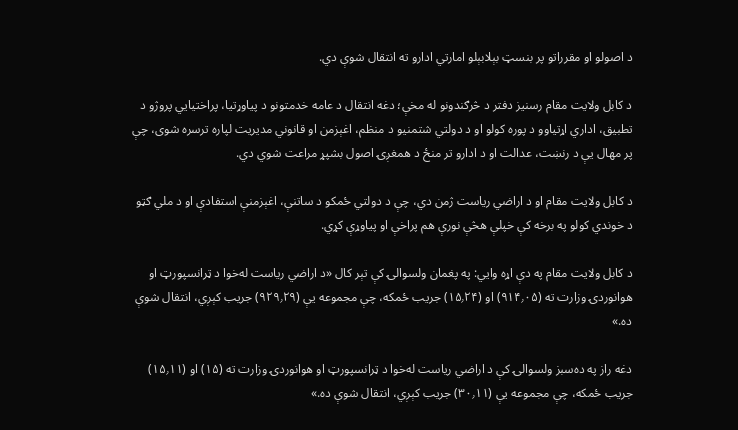د اصولو او مقرراتو پر بنسټ بېلابېلو امارتي ادارو ته انتقال شوې دي.

د کابل ولایت مقام رسنیز دفتر د څرګندونو له مخې؛ دغه انتقال د عامه خدمتونو د پیاوړتیا، پراختیايي پروژو د تطبیق، اداري اړتیاوو د پوره کولو او د دولتي شتمنیو د منظم، اغېزمن او قانوني مدیریت لپاره ترسره شوی، چې پر مهال یې د رنښت، عدالت او د ادارو تر منځ د همغږۍ اصول بشپړ مراعت شوي دي.

د کابل ولایت مقام او د اراضي ریاست ژمن دي، چې د دولتي ځمکو د ساتنې، اغېزمنې استفادې او د ملي ګټو د خوندي کولو په برخه کې خپلې هڅې نورې هم پراخې او پیاوړې کړي.

د کابل ولایت مقام په دې اړه وایي: په پغمان ولسوالۍ کې تېر کال «د اراضي ریاست له‌خوا د ټرانسپورټ او هوانوردۍ وزارت ته (۹۱۴٫۰۵) او (۱۵٫۲۴) جریب ځمکه، چې مجموعه یې (۹۲۹٫۲۹) جریب کېږي، انتقال شوې ده.»

دغه راز په ده‌سبز ولسوالۍ کې د اراضي ریاست له‌خوا د ټرانسپورټ او هوانوردۍ وزارت ته (۱۵) او (۱۵٫۱۱) جریب ځمکه، چې مجموعه یې (۳۰٫۱۱) جریب کېږي، انتقال شوې ده.»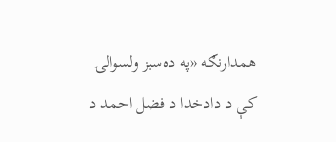همدارنګه «په ده‌سبز ولسوالۍ کې د دادخدا د فضل احمد د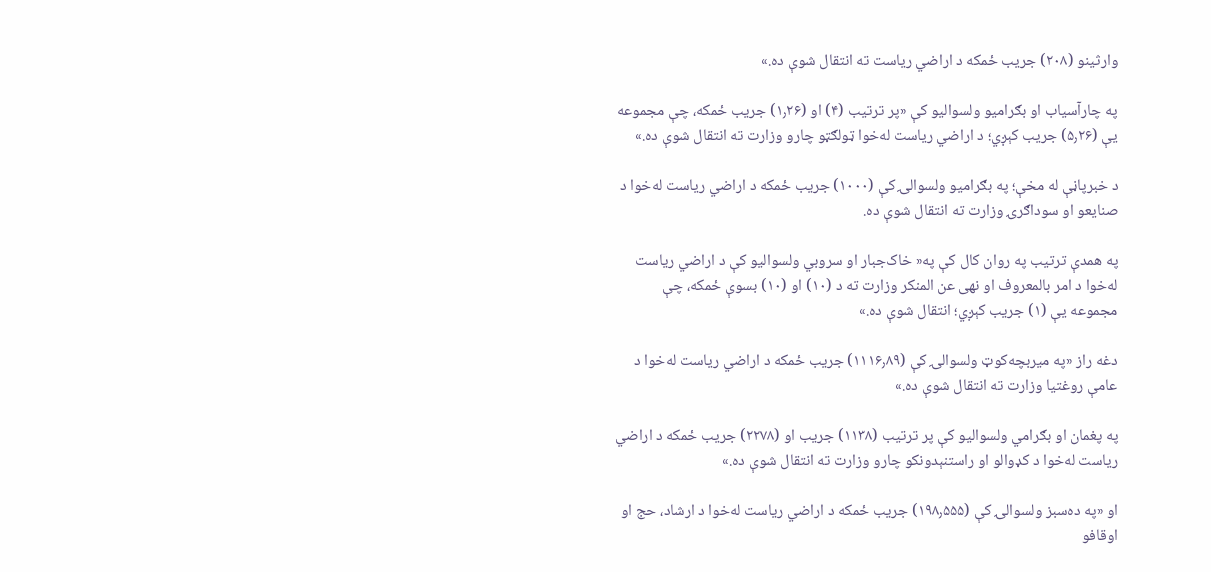وارثینو (۲۰۸) جریب ځمکه د اراضي ریاست ته انتقال شوې ده.»

په چارآسیاب او بګرامیو ولسوالیو کې «پر ترتیب (۴) او (۱٫۲۶) جریب ځمکه، چې مجموعه یې (۵٫۲۶) جریب کېږي؛ د اراضي ریاست له‌خوا ټولګټو چارو وزارت ته انتقال شوې ده.»

د خبرپاڼې له مخې؛ په بګرامیو ولسوالۍ کې (۱۰۰۰) جریب ځمکه د اراضي ریاست له‌خوا د صنایعو او سوداګرۍ وزارت ته انتقال شوې ده.

په همدې ترتیب په روان کال کې په« خاک‌جبار او سروبي ولسوالیو کې د اراضي ریاست له‌خوا د امر بالمعروف او نهی عن المنکر وزارت ته د (۱۰) او (۱۰) بسوې ځمکه، چې مجموعه یې (۱) جریب کېږي؛ انتقال شوې ده.»

دغه راز «په میربچه‌کوټ ولسوالۍ کې (۱۱۱۶٫۸۹) جریب ځمکه د اراضي ریاست له‌خوا د عامې روغتیا وزارت ته انتقال شوې ده.»

په پغمان او بګرامي ولسوالیو کې پر ترتیب (۱۱۳۸) جریب او (۲۲۷۸) جریب ځمکه د اراضي ریاست له‌خوا د کډوالو او راستنېدونکو چارو وزارت ته انتقال شوې ده.»

او «په ده‌سبز ولسوالۍ کې (۱۹۸٫۵۵۵) جریب ځمکه د اراضي ریاست له‌خوا د ارشاد، حج او اوقافو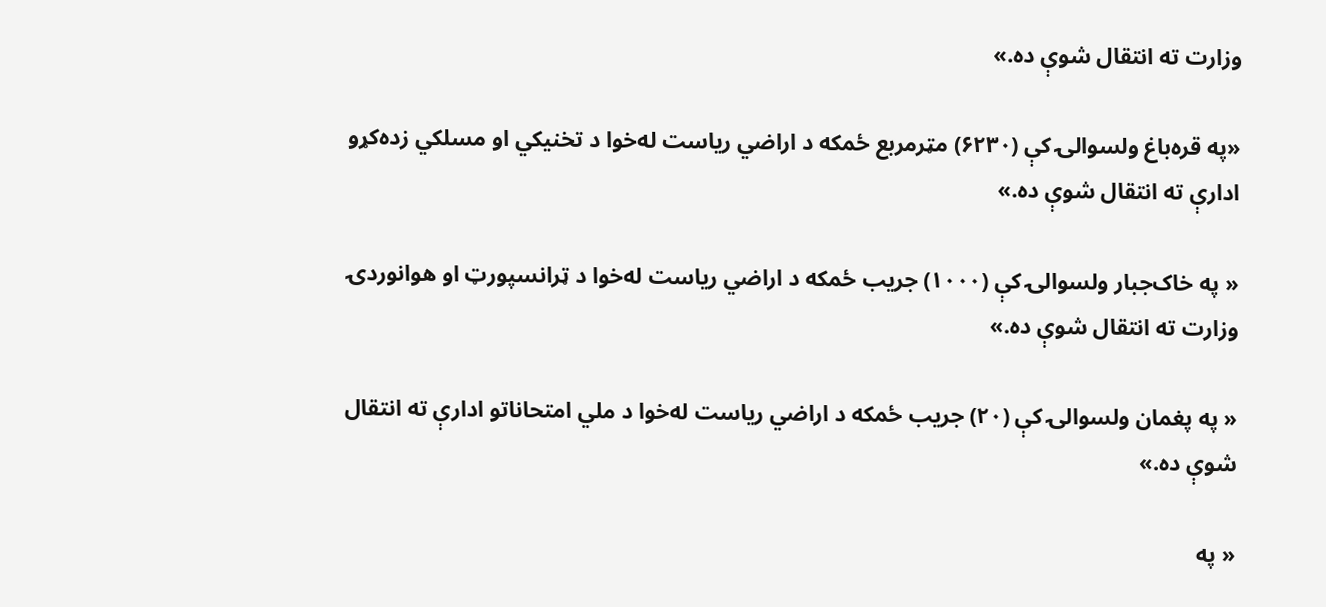وزارت ته انتقال شوې ده.»

«په قره‌باغ ولسوالۍ کې (۶۲۳۰) مټرمربع ځمکه د اراضي ریاست له‌خوا د تخنیکي او مسلکي زده‌کړو ادارې ته انتقال شوې ده.»

« په خاک‌جبار ولسوالۍ کې (۱۰۰۰) جریب ځمکه د اراضي ریاست له‌خوا د ټرانسپورټ او هوانوردۍ وزارت ته انتقال شوې ده.»

« په پغمان ولسوالۍ کې (۲۰) جریب ځمکه د اراضي ریاست له‌خوا د ملي امتحاناتو ادارې ته انتقال شوې ده.»

« په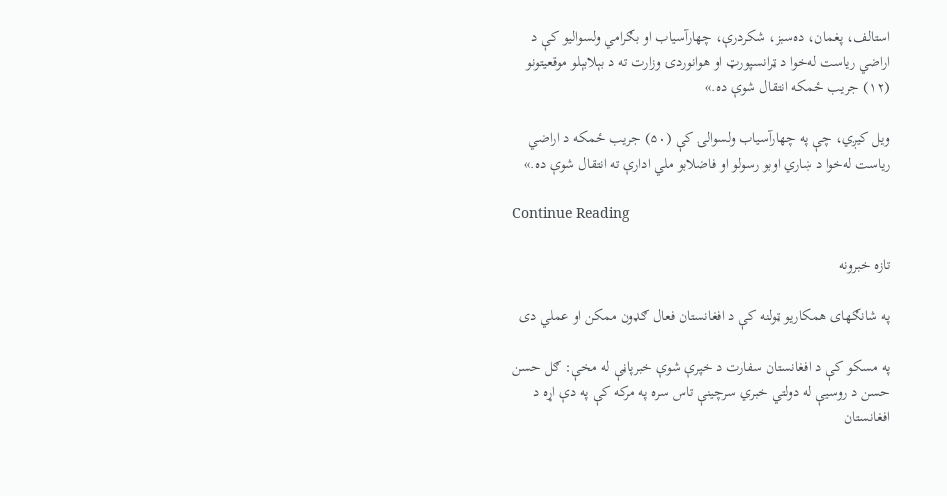استالف، پغمان، ده‌سبز، شکردرې، چهارآسیاب او بګرامي ولسوالیو کې د اراضي ریاست له‌خوا د ټرانسپورټ او هوانوردۍ وزارت ته د بېلابېلو موقعیتونو (۱۲) جریب ځمکه انتقال شوې ده.»

ویل کیږي، چې په چهارآسیاب ولسوالۍ کې (۵۰) جریب ځمکه د اراضي ریاست له‌خوا د ښاري اوبو رسولو او فاضلابو ملي ادارې ته انتقال شوې ده.»

Continue Reading

تازه خبرونه

په شانګهای همکاریو ټولنه کې د افغانستان فعال ګډون ممکن او عملي دی

په مسکو کې د افغانستان سفارت د خپرې شوې خبرپاڼې له مخې: ګل حسن حسن د روسیې له دولتي خبري سرچینې تاس سره په مرکه کې په دې اړه د افغانستان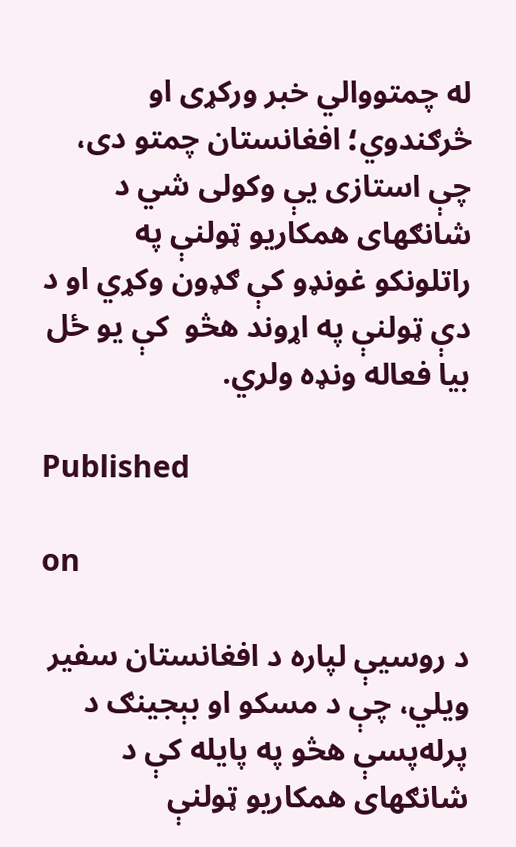له چمتووالي خبر ورکړی او څرګندوي؛ افغانستان چمتو دی، چې استازی یې وکولی شي د شانګهای همکاریو ټولنې په راتلونکو غونډو کې ګډون وکړي او د دې ټولنې په اړوند هڅو  کې یو ځل بیا فعاله ونډه ولري.

Published

on

د روسیې لپاره د افغانستان سفیر ویلي، چې د مسکو او بېجینګ د پرله‌پسې هڅو په پایله کې د شانګهای همکاریو ټولنې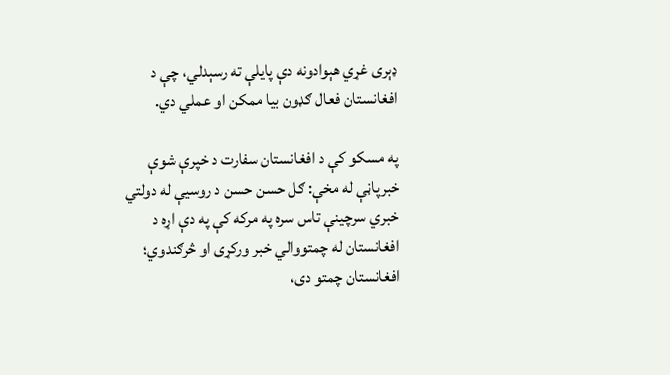ډېری غړي هېوادونه دې پایلې ته رسېدلي، چې د افغانستان فعال ګډون بیا ممکن او عملي دي.

په مسکو کې د افغانستان سفارت د خپرې شوې خبرپاڼې له مخې: ګل حسن حسن د روسیې له دولتي خبري سرچینې تاس سره په مرکه کې په دې اړه د افغانستان له چمتووالي خبر ورکړی او څرګندوي؛ افغانستان چمتو دی،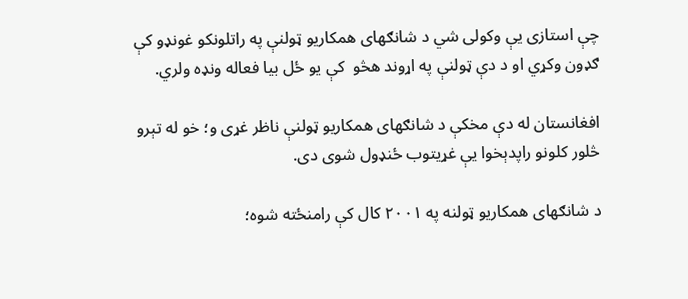چې استازی یې وکولی شي د شانګهای همکاریو ټولنې په راتلونکو غونډو کې ګډون وکړي او د دې ټولنې په اړوند هڅو  کې یو ځل بیا فعاله ونډه ولري.

افغانستان له دې مخکې د شانګهای همکاریو ټولنې ناظر غړی و؛ خو له تېرو څلور کلونو راپدېخوا یې غړیتوب ځنډول شوی دی.

د شانګهای همکاریو ټولنه په ۲۰۰۱ کال کې رامنځته شوه؛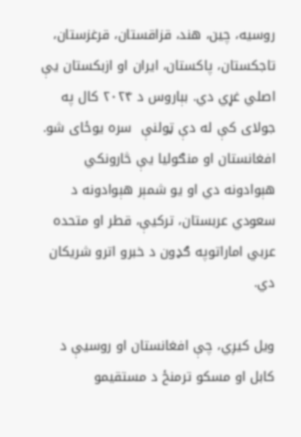روسیه، چین، هند، قزاقستان، قرغزستان، تاجکستان، پاکستان، ایران او ازبکستان یې اصلي غړي دي. بېاروس د ۲۰۲۴ کال په جولای کې له دې ټولنې  سره یوځای شو. افغانستان او منګولیا یې څارونکي هېوادونه دي او یو شمېر هېوادونه د سعودي عربستان، ترکیې، قطر او متحده عربي اماراتوپه ګډون د خبرو اترو شریکان دي.

ویل کیږي، چې افغانستان او روسیې د کابل او مسکو ترمنځ د مستقیمو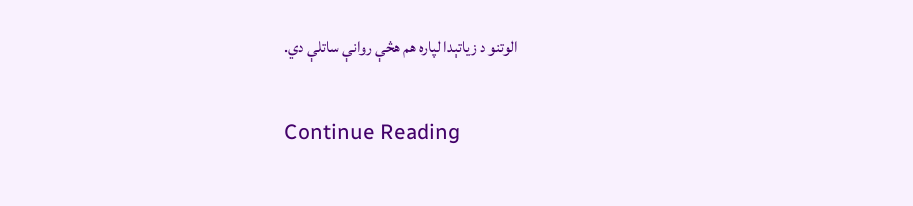الوتنو د زیاتېدا لپاره هم هڅې روانې ساتلې دي.

Continue Reading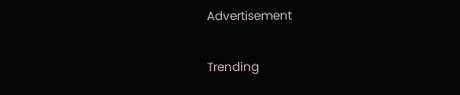Advertisement

Trending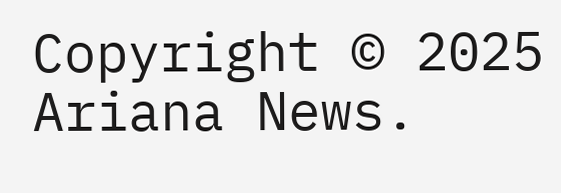Copyright © 2025 Ariana News.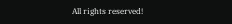All rights reserved!